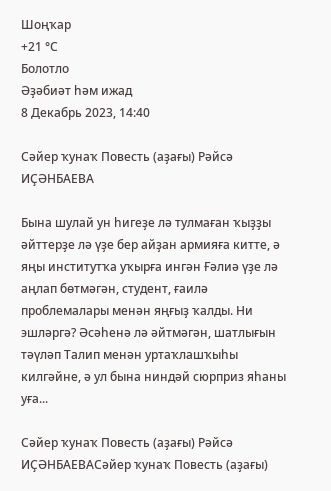Шоңҡар
+21 °С
Болотло
Әҙәбиәт һәм ижад
8 Декабрь 2023, 14:40

Сәйер ҡунаҡ Повесть (аҙағы) Рәйсә ИҪӘНБАЕВА

Бына шулай ун һигеҙе лә тулмаған ҡыҙҙы әйттерҙе лә үҙе бер айҙан армияға китте, ә яңы институтҡа уҡырға ингән Ғәлиә үҙе лә аңлап бөтмәгән, студент, ғаилә проблемалары менән яңғыҙ ҡалды. Ни эшләргә? Әсәһенә лә әйтмәгән, шатлығын тәүләп Талип менән уртаҡлашҡыһы килгәйне, ә ул бына ниндәй сюрприз яһаны уға...

Сәйер ҡунаҡ Повесть (аҙағы) Рәйсә ИҪӘНБАЕВАСәйер ҡунаҡ Повесть (аҙағы)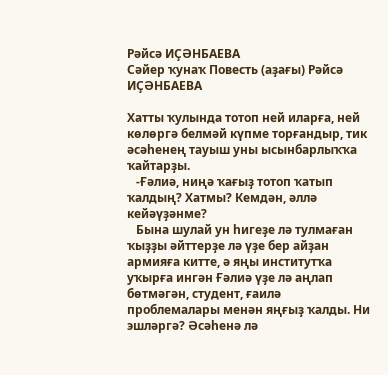Рәйсә ИҪӘНБАЕВА
Сәйер ҡунаҡ Повесть (аҙағы) Рәйсә ИҪӘНБАЕВА

Хатты ҡулында тотоп ней иларға, ней көлөргә белмәй күпме торғандыр, тик әсәһенең тауыш уны ысынбарлыҡҡа ҡайтарҙы.
   -Ғәлиә, ниңә ҡағыҙ тотоп ҡатып ҡалдың? Хатмы? Кемдән, әллә кейәүҙәнме?
   Бына шулай ун һигеҙе лә тулмаған ҡыҙҙы әйттерҙе лә үҙе бер айҙан армияға китте, ә яңы институтҡа уҡырға ингән Ғәлиә үҙе лә аңлап бөтмәгән, студент, ғаилә проблемалары менән яңғыҙ ҡалды. Ни эшләргә? Әсәһенә лә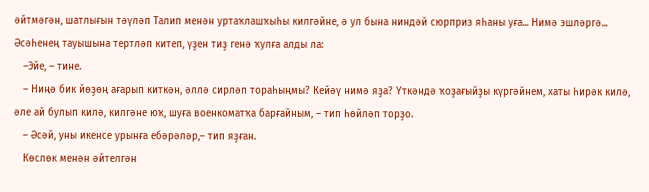әйтмәгән, шатлығын тәүләп Талип менән уртаҡлашҡыһы килгәйне, ә ул бына ниндәй сюрприз яһаны уға... Нимә эшләргә... Әсәһенең тауышына тертләп китеп, үҙен тиҙ генә ҡулға алды ла:
   –Эйе, – тине.
   – Ниңә бик йөҙөң ағарып киткән, әллә сирләп тораһыңмы? Кейәү нимә яҙа? Үткәндә ҡоҙағыйҙы күргәйнем, хаты һирәк килә, әле ай булып килә, килгәне юҡ, шуға военкоматҡа барғайным, – тип һөйләп торҙо.
   – Әсәй, уны икенсе урынға ебәрәләр,– тип яҙған.
   Көслөк менән әйтелгән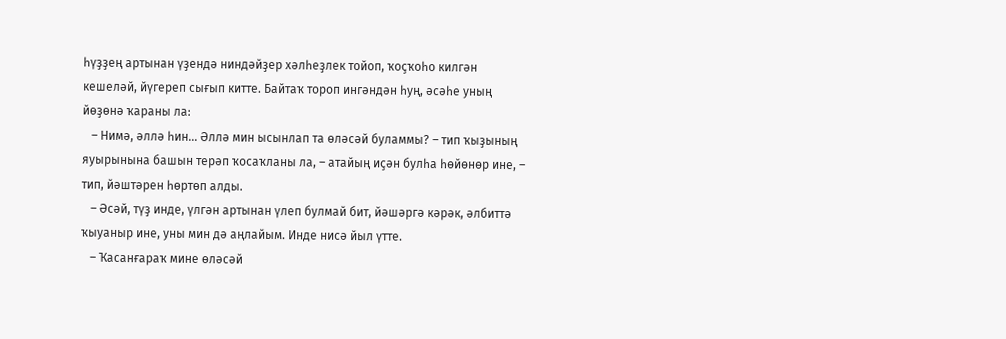һүҙҙең артынан үҙендә ниндәйҙер хәлһеҙлек тойоп, ҡоҫҡоһо килгән кешеләй, йүгереп сығып китте. Байтаҡ тороп ингәндән һуң, әсәһе уның йөҙөнә ҡараны ла:
   – Нимә, әллә һин... Әллә мин ысынлап та өләсәй буламмы? – тип ҡыҙының яуырынына башын терәп ҡосаҡланы ла, – атайың иҫән булһа һөйөнөр ине, –  тип, йәштәрен һөртөп алды.
   – Әсәй, түҙ инде, үлгән артынан үлеп булмай бит, йәшәргә кәрәк, әлбиттә ҡыуаныр ине, уны мин дә аңлайым. Инде нисә йыл үтте.
   – Ҡасанғараҡ мине өләсәй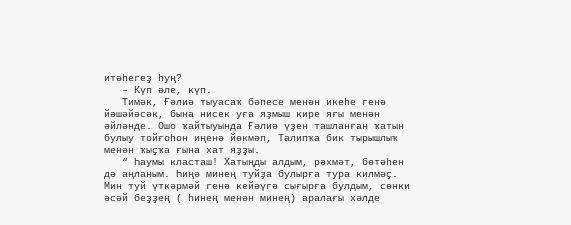итәһегеҙ һуң?
   – Күп әле, күп.
   Тимәк, Ғәлиә тыуасаҡ бәпесе менән икеһе генә йәшәйәсәк, бына нисек уға яҙмыш кире яғы менән әйләнде. Ошо ҡайтыуында Ғәлиә үҙен ташланған ҡатын булыу тойғоһон иңенә йөкмәп, Талипҡа бик тырышлыҡ менән ҡыҫҡа ғына хат яҙҙы.
   “ Һаумы класташ! Хатыңды алдым, рәхмәт, бөтәһен дә аңланым. Һиңә минең туйҙа булырға тура килмәҫ. Мин туй үткәрмәй генә кейәүгә сығырға булдым, сөнки әсәй беҙҙең ( һинең менән минең) аралағы хәлде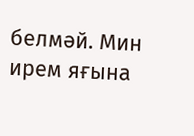белмәй. Мин ирем яғына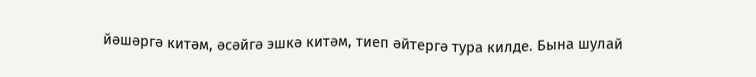йәшәргә китәм, әсәйгә эшкә китәм, тиеп әйтергә тура килде. Бына шулай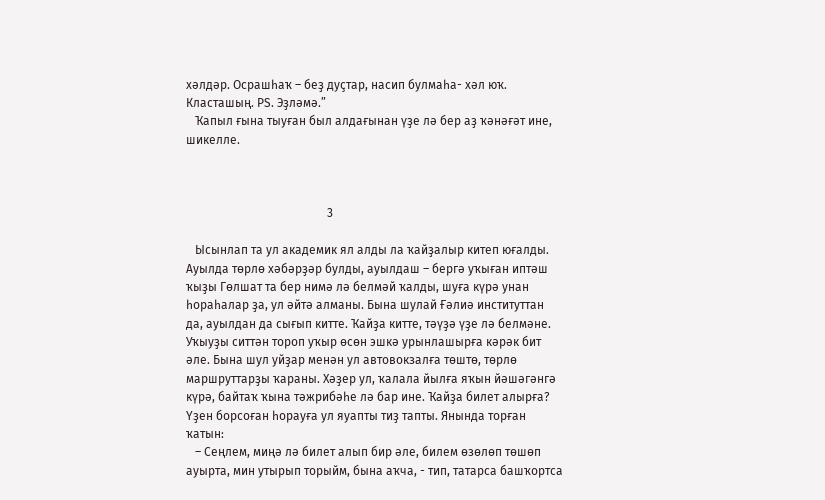хәлдәр. Осрашһаҡ – беҙ дуҫтар, насип булмаһа- хәл юҡ. Класташың. РS. Эҙләмә.”
   Ҡапыл ғына тыуған был алдағынан үҙе лә бер аҙ ҡәнәғәт ине, шикелле.



                                               3

   Ысынлап та ул академик ял алды ла ҡайҙалыр китеп юғалды. Ауылда төрлө хәбәрҙәр булды, ауылдаш – бергә уҡыған иптәш ҡыҙы Гөлшат та бер нимә лә белмәй ҡалды, шуға күрә унан һораһалар ҙа, ул әйтә алманы. Бына шулай Ғәлиә институттан да, ауылдан да сығып китте. Ҡайҙа китте, тәүҙә үҙе лә белмәне. Уҡыуҙы ситтән тороп уҡыр өсөн эшкә урынлашырға кәрәк бит әле. Бына шул уйҙар менән ул автовокзалға төштө, төрлө маршруттарҙы ҡараны. Хәҙер ул, ҡалала йылға яҡын йәшәгәнгә күрә, байтаҡ ҡына тәжрибәһе лә бар ине. Ҡайҙа билет алырға? Үҙен борсоған һорауға ул яуапты тиҙ тапты. Янында торған ҡатын:
   – Сеңлем, миңә лә билет алып бир әле, билем өзөлөп төшөп ауырта, мин утырып торыйм, бына аҡча, - тип, татарса башҡортса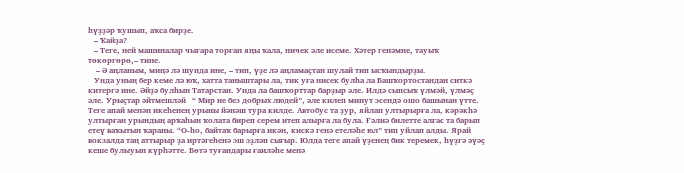һүҙҙәр ҡушып, аҡса бирҙе.
   – Ҡайҙа?
   – Теге, ней машиналар чығара торған яңы ҡала, ничек әле исеме. Хәтер генәмне, тауыҡ төкөргөрө,– тине.
    – Ә аңланым, миңә лә шунда ине, – тип, үҙе лә аңламаҫтан шулай тип ысҡындырҙы.
   Унда уның бер кеме лә юҡ, хатта таныштары ла, тик уға нисек булһа ла Башҡортостандан ситкә китергә ине. Әйҙә булһын Татарстан. Унда ла башҡорттар барҙыр әле. Илдә сыпсыҡ үлмәй, үлмәҫ әле. Урыҫтар әйтмешләй   “ Мир не без добрых людей”, әле килеп минут эсендә ошо башынан үтте. Теге апай менән икеһенең урыны йәнәш тура килде. Автобус та ҙур, яйлап ултырырға ла, кәрәкһә ултырған урындың арҡаһын ҡолата биреп серем итеп алырға ла була. Ғәлиә билетте алғас та барып етеү ваҡытын ҡараны. “О-һо, байтаҡ барырға икән, кискә генә етеләһе юл” тип уйлап алды. Ярай вокзалда таң аттырыр ҙа иртәгеһенә эш эҙләп сығыр. Юлда теге апай үҙенең бик теремек, һүҙгә әүәҫ кеше булыуын күрһәтте. Бөтә туғандары ғаиләһе менә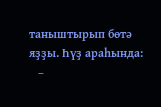таныштырып бөтә яҙҙы. Һүҙ араһында:
   –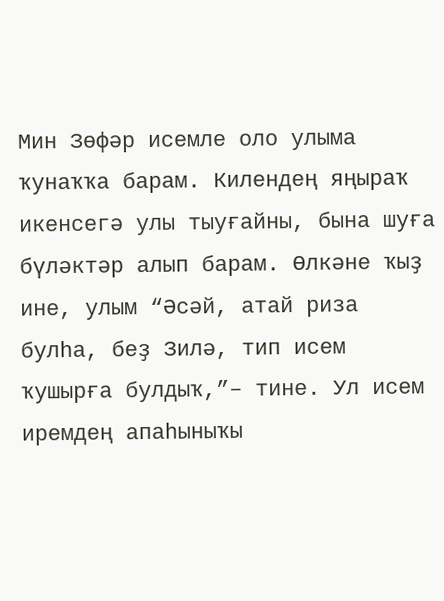Мин Зөфәр исемле оло улыма ҡунаҡҡа барам. Килендең яңыраҡ икенсегә улы тыуғайны, бына шуға бүләктәр алып барам. Өлкәне ҡыҙ ине, улым “Әсәй, атай риза булһа, беҙ Зилә, тип исем ҡушырға булдыҡ,”– тине. Ул исем иремдең апаһыныҡы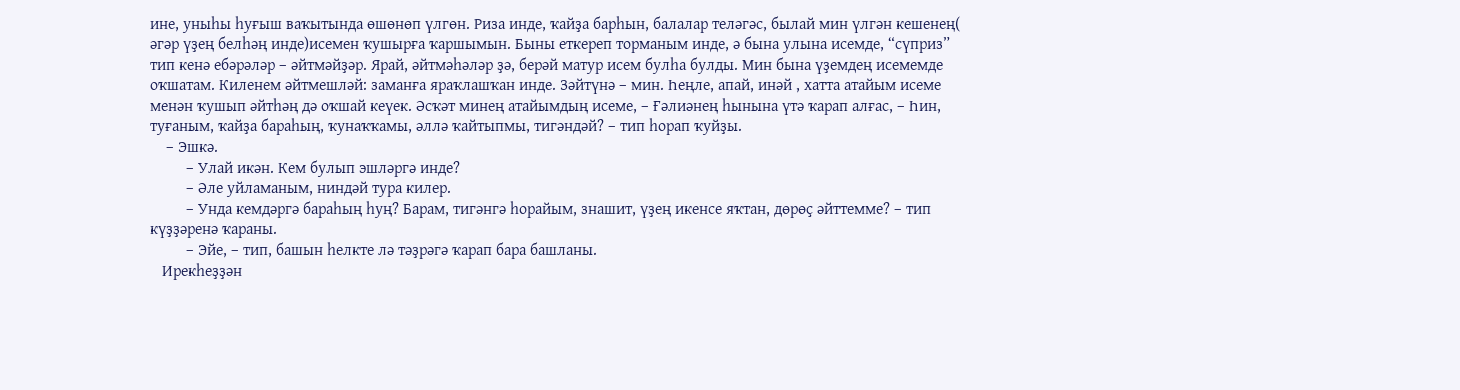ине, уныһы һуғыш ваҡытында өшөнөп үлгөн. Риза инде, ҡайҙа барһын, балалар теләгәс, былай мин үлгән кешенең( әгәр үҙең белһәң инде)исемен ҡушырға ҡаршымын. Быны еткереп торманым инде, ә бына улына исемде, “сүприз” тип кенә ебәрәләр – әйтмәйҙәр. Ярай, әйтмәһәләр ҙә, берәй матур исем булһа булды. Мин бына үҙемдең исемемде оҡшатам. Киленем әйтмешләй: заманға яраҡлашҡан инде. Зәйтүнә – мин. Һеңле, апай, инәй , хатта атайым исеме менән ҡушып әйтһәң дә оҡшай кеүек. Әсҡәт минең атайымдың исеме, – Ғәлиәнең һынына үтә ҡарап алғас, – Һин, туғаным, ҡайҙа бараһың, ҡунаҡҡамы, әллә ҡайтыпмы, тигәндәй? – тип һорап ҡуйҙы.
    – Эшкә.
         – Улай икән. Кем булып эшләргә инде?
         – Әле уйламаным, ниндәй тура килер.
         – Унда кемдәргә бараһың һуң? Барам, тигәнгә һорайым, знашит, үҙең икенсе яҡтан, дөрөҫ әйттемме? – тип күҙҙәренә ҡараны.
         – Эйе, – тип, башын һелкте лә тәҙрәгә ҡарап бара башланы.
   Ирекһеҙҙән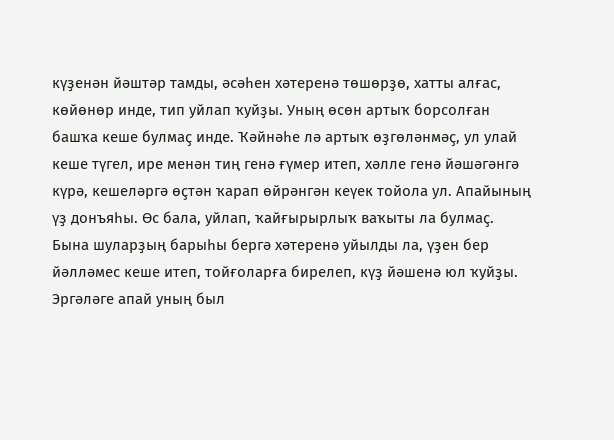күҙенән йәштәр тамды, әсәһен хәтеренә төшөрҙө, хатты алғас, көйөнөр инде, тип уйлап ҡуйҙы. Уның өсөн артыҡ борсолған башҡа кеше булмаҫ инде. Ҡәйнәһе лә артыҡ өҙгөләнмәҫ, ул улай кеше түгел, ире менән тиң генә ғүмер итеп, хәлле генә йәшәгәнгә күрә, кешеләргә өҫтән ҡарап өйрәнгән кеүек тойола ул. Апайының үҙ донъяһы. Өс бала, уйлап, ҡайғырырлыҡ ваҡыты ла булмаҫ. Бына шуларҙың барыһы бергә хәтеренә уйылды ла, үҙен бер йәлләмес кеше итеп, тойғоларға бирелеп, күҙ йәшенә юл ҡуйҙы. Эргәләге апай уның был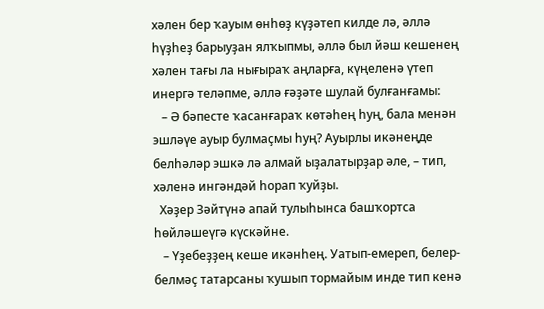хәлен бер ҡауым өнһөҙ күҙәтеп килде лә, әллә һүҙһеҙ барыуҙан ялҡыпмы, әллә был йәш кешенең хәлен тағы ла нығыраҡ аңларға, күңеленә үтеп инергә теләпме, әллә ғәҙәте шулай булғанғамы:
   – Ә бәпесте ҡасанғараҡ көтәһең һуң, бала менән эшләүе ауыр булмаҫмы һуң? Ауырлы икәнеңде белһәләр эшкә лә алмай ыҙалатырҙар әле, – тип, хәленә ингәндәй һорап ҡуйҙы.
  Хәҙер Зәйтүнә апай тулыһынса башҡортса һөйләшеүгә күскәйне.
   – Үҙебеҙҙең кеше икәнһең. Уатып-емереп, белер- белмәҫ татарсаны ҡушып тормайым инде тип кенә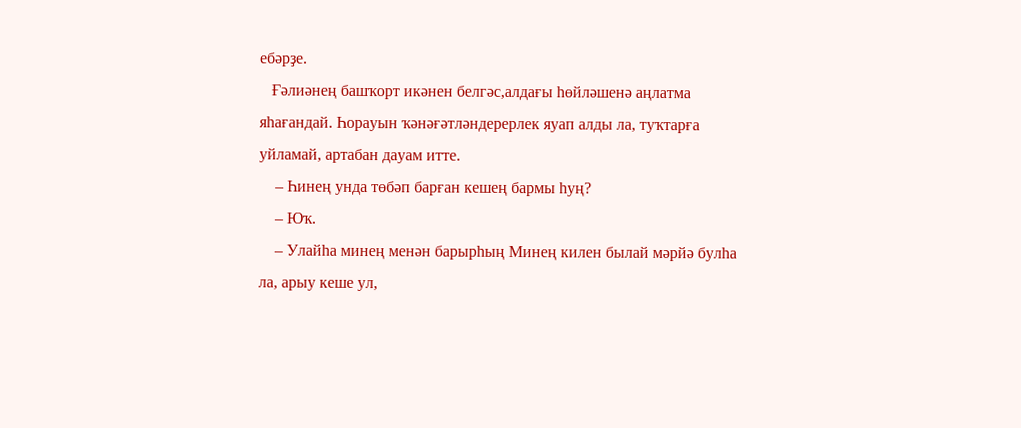ебәрҙе.
   Ғәлиәнең башҡорт икәнен белгәс,алдағы һөйләшенә аңлатма яһағандай. Һорауын ҡәнәғәтләндерерлек яуап алды ла, туҡтарға уйламай, артабан дауам итте.
    – Һинең унда төбәп барған кешең бармы һуң?
    – Юҡ.
    – Улайһа минең менән барырһың Минең килен былай мәрйә булһа ла, арыу кеше ул,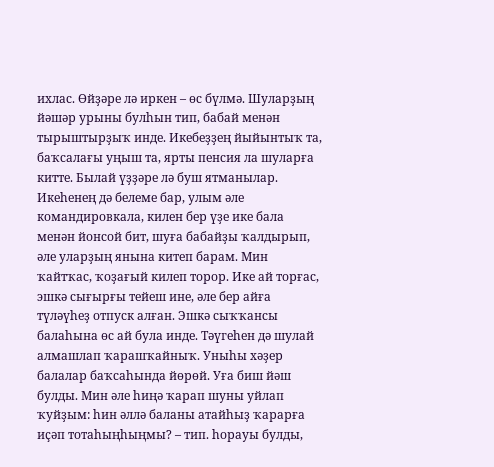ихлас. Өйҙәре лә иркен – өс бүлмә. Шуларҙың йәшәр урыны булһын тип, бабай менән тырыштырҙыҡ инде. Икебеҙҙең йыйынтыҡ та, баҡсалағы уңыш та, ярты пенсия ла шуларға китте. Былай үҙҙәре лә буш ятманылар. Икеһенең дә белеме бар, улым әле командировкала, килен бер үҙе ике бала менән йонсой бит, шуға бабайҙы ҡалдырып, әле уларҙың янына китеп барам. Мин ҡайтҡас, ҡоҙағый килеп торор. Ике ай торғас, эшкә сығырғы тейеш ине, әле бер айға түләүһеҙ отпуск алған. Эшкә сыҡҡансы балаһына өс ай була инде. Тәүгеһен дә шулай алмашлап ҡарашҡайныҡ. Уныһы хәҙер балалар баҡсаһында йөрөй. Уға биш йәш булды. Мин әле һиңә ҡарап шуны уйлап ҡуйҙым: һин әллә баланы атайһыҙ ҡарарға иҫәп тотаһыңһыңмы? – тип. һорауы булды,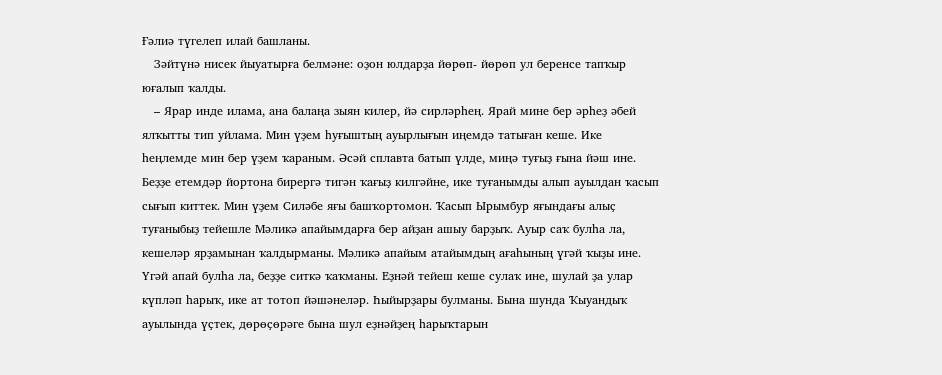Ғәлиә түгелеп илай башланы.
   Зәйтүнә нисек йыуатырға белмәне: оҙон юлдарҙа йөрөп- йөрөп ул беренсе тапҡыр юғалып ҡалды.
   – Ярар инде илама, ана балаңа зыян килер, йә сирләрһең. Ярай мине бер әрһеҙ әбей ялҡытты тип уйлама. Мин үҙем һуғыштың ауырлығын иңемдә татыған кеше. Ике һеңлемде мин бер үҙем ҡараным. Әсәй сплавта батып үлде, миңә туғыҙ ғына йәш ине. Беҙҙе етемдәр йортона бирергә тигән ҡағыҙ килгәйне, ике туғанымды алып ауылдан ҡасып сығып киттек. Мин үҙем Силәбе яғы башҡортомон. Ҡасып Ырымбур яғындағы алыҫ туғаныбыҙ тейешле Мәликә апайымдарға бер айҙан ашыу барҙыҡ. Ауыр саҡ булһа ла, кешеләр ярҙамынан ҡалдырманы. Мәликә апайым атайымдың ағаһының үгәй ҡыҙы ине. Үгәй апай булһа ла, беҙҙе ситкә ҡаҡманы. Еҙнәй тейеш кеше сулаҡ ине, шулай ҙа улар күпләп һарыҡ, ике ат тотоп йәшәнеләр. Һыйырҙары булманы. Бына шунда Ҡыуандыҡ ауылында үҫтек, дөрөҫөрәге бына шул еҙнәйҙең һарыҡтарын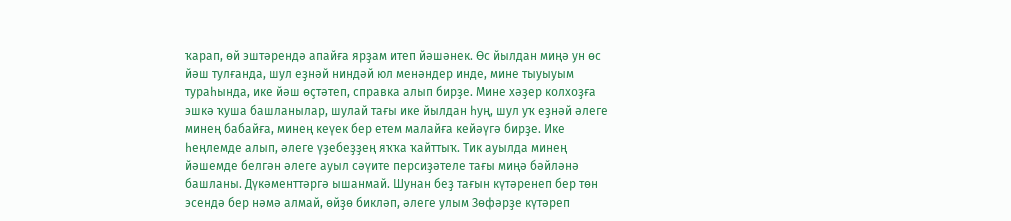ҡарап, өй эштәрендә апайға ярҙам итеп йәшәнек. Өс йылдан миңә ун өс йәш тулғанда, шул еҙнәй ниндәй юл менәндер инде, мине тыуыуым тураһында, ике йәш өҫтәтеп, справка алып бирҙе. Мине хәҙер колхоҙға эшкә ҡуша башланылар, шулай тағы ике йылдан һуң, шул уҡ еҙнәй әлеге минең бабайға, минең кеүек бер етем малайға кейәүгә бирҙе. Ике һеңлемде алып, әлеге үҙебеҙҙең яҡҡа ҡайттыҡ. Тик ауылда минең йәшемде белгән әлеге ауыл сәүите персиҙәтеле тағы миңә бәйләнә башланы. Дүкәменттәргә ышанмай. Шунан беҙ тағын күтәренеп бер төн эсендә бер нәмә алмай, өйҙө бикләп, әлеге улым Зөфәрҙе күтәреп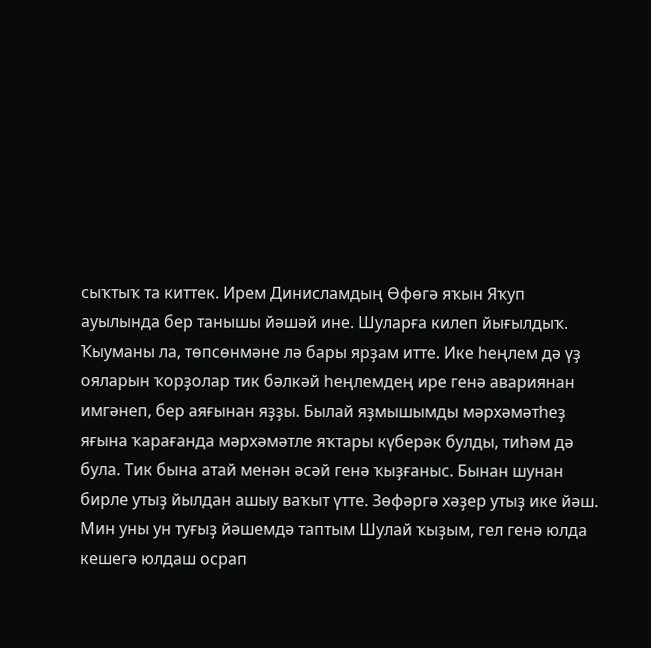сыҡтыҡ та киттек. Ирем Динисламдың Өфөгә яҡын Яҡуп ауылында бер танышы йәшәй ине. Шуларға килеп йығылдыҡ. Ҡыуманы ла, төпсөнмәне лә бары ярҙам итте. Ике һеңлем дә үҙ ояларын ҡорҙолар тик бәлкәй һеңлемдең ире генә авариянан имгәнеп, бер аяғынан яҙҙы. Былай яҙмышымды мәрхәмәтһеҙ яғына ҡарағанда мәрхәмәтле яҡтары күберәк булды, тиһәм дә була. Тик бына атай менән әсәй генә ҡыҙғаныс. Бынан шунан бирле утыҙ йылдан ашыу ваҡыт үтте. Зөфәргә хәҙер утыҙ ике йәш. Мин уны ун туғыҙ йәшемдә таптым Шулай ҡыҙым, гел генә юлда кешегә юлдаш осрап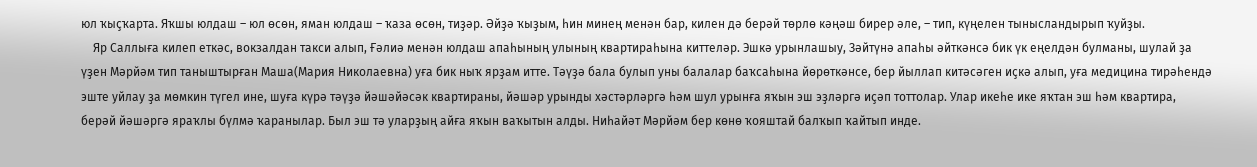юл ҡыҫҡарта. Яҡшы юлдаш – юл өсөн, яман юлдаш – ҡаза өсөн, тиҙәр. Әйҙә ҡыҙым, һин минең менән бар, килен дә берәй төрлө кәңәш бирер әле, – тип, күңелен тынысландырып ҡуйҙы.
    Яр Саллыға килеп еткәс, вокзалдан такси алып, Ғәлиә менән юлдаш апаһының улының квартираһына киттеләр. Эшкә урынлашыу, Зәйтүнә апаһы әйткәнсә бик үк еңелдән булманы, шулай ҙа үҙен Мәрйәм тип таныштырған Маша(Мария Николаевна) уға бик ныҡ ярҙам итте. Тәүҙә бала булып уны балалар баҡсаһына йөрөткәнсе, бер йыллап китәсәген иҫкә алып, уға медицина тирәһендә эште уйлау ҙа мөмкин түгел ине, шуға күрә тәүҙә йәшәйәсәк квартираны, йәшәр урынды хәстәрләргә һәм шул урынға яҡын эш эҙләргә иҫәп тоттолар. Улар икеһе ике яҡтан эш һәм квартира, берәй йәшәргә яраҡлы бүлмә ҡаранылар. Был эш тә уларҙың айға яҡын ваҡытын алды. Ниһайәт Мәрйәм бер көнө ҡояштай балҡып ҡайтып инде.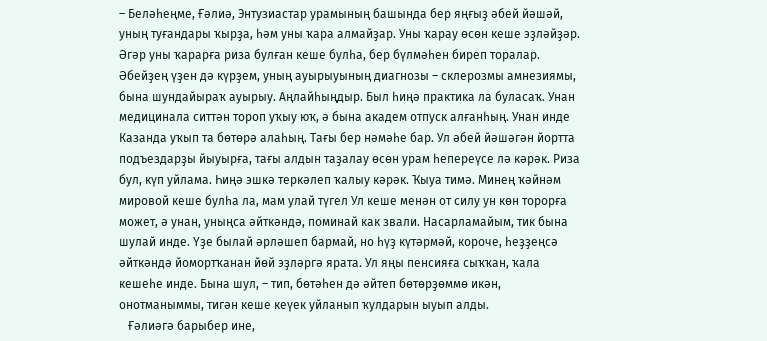– Беләһеңме, Ғәлиә, Энтузиастар урамының башында бер яңғыҙ әбей йәшәй, уның туғандары ҡырҙа, һәм уны ҡара алмайҙар. Уны ҡарау өсөн кеше эҙләйҙәр. Әгәр уны ҡарарға риза булған кеше булһа, бер бүлмәһен биреп торалар. Әбейҙең үҙен дә күрҙем, уның ауырыуының диагнозы – склерозмы амнезиямы, бына шундайыраҡ ауырыу. Аңлайһыңдыр. Был һиңә практика ла буласаҡ. Унан медицинала ситтән тороп уҡыу юҡ, ә бына академ отпуск алғанһың. Унан инде Казанда уҡып та бөтөрә алаһың. Тағы бер нәмәһе бар. Ул әбей йәшәгән йортта подъездарҙы йыуырға, тағы алдын таҙалау өсөн урам һепереүсе лә кәрәк. Риза бул, күп уйлама. Һиңә эшкә теркәлеп ҡалыу кәрәк. Ҡыуа тимә. Минең ҡәйнәм мировой кеше булһа ла, мам улай түгел Ул кеше менән от силу ун көн торорға может, ә унан, уныңса әйткәндә, поминай как звали. Насарламайым, тик бына шулай инде. Үҙе былай әрләшеп бармай, но һүҙ күтәрмәй, короче, һеҙҙеңсә әйткәндә йомортҡанан йөй эҙләргә ярата. Ул яңы пенсияға сыҡҡан, ҡала кешеһе инде. Бына шул, – тип, бөтәһен дә әйтеп бөтөрҙөммө икән, онотманыммы, тигән кеше кеүек уйланып ҡулдарын ыуып алды.
   Ғәлиәгә барыбер ине,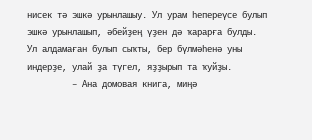нисек тә эшкә урынлашыу. Ул урам һепереүсе булып эшкә урынлашып, әбейҙең үҙен дә ҡарарға булды. Ул алдамаған булып сыҡты, бер бүлмәһенә уны индерҙе, улай ҙа түгел, яҙҙырып та ҡуйҙы.
         – Ана домовая книга, миңә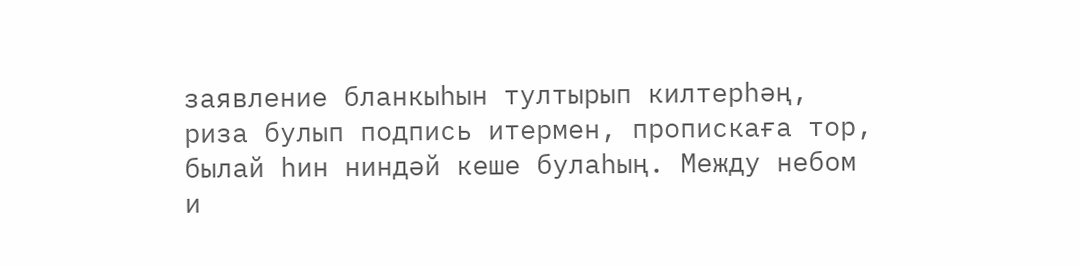заявление бланкыһын тултырып килтерһәң, риза булып подпись итермен, пропискаға тор, былай һин ниндәй кеше булаһың. Между небом и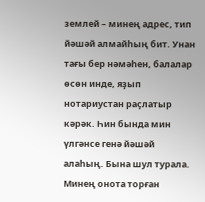землей – минең адрес, тип йәшәй алмайһың бит. Унан тағы бер нәмәһен, балалар өсөн инде, яҙып нотариустан раҫлатыр кәрәк. Һин бында мин үлгәнсе генә йәшәй алаһың. Бына шул турала. Минең онота торған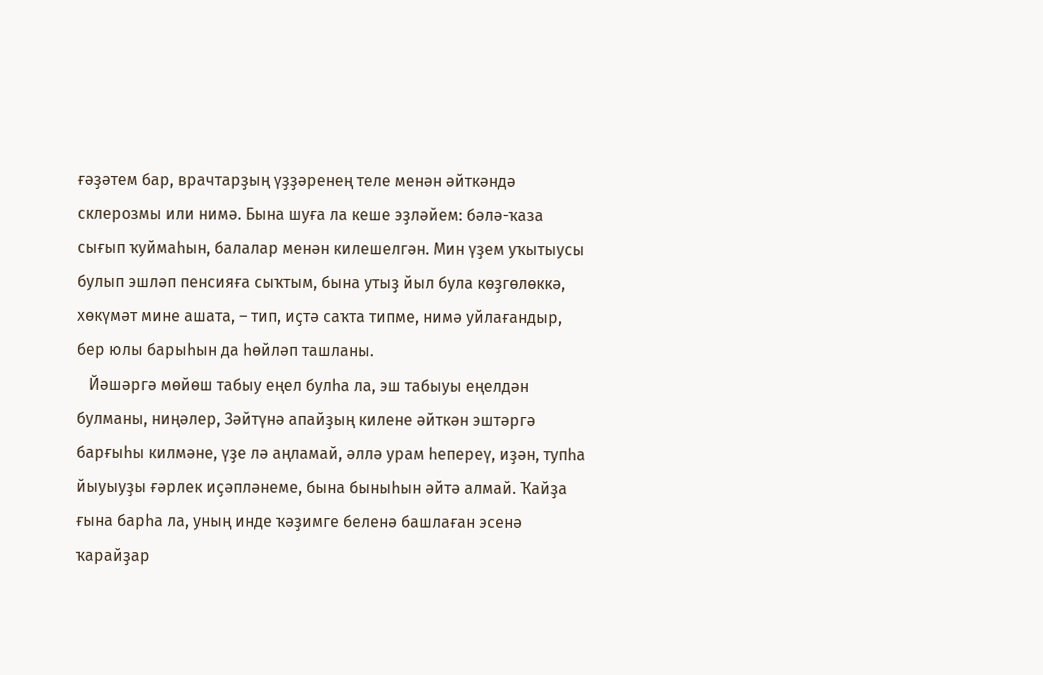ғәҙәтем бар, врачтарҙың үҙҙәренең теле менән әйткәндә склерозмы или нимә. Бына шуға ла кеше эҙләйем: бәлә-ҡаза сығып ҡуймаһын, балалар менән килешелгән. Мин үҙем уҡытыусы булып эшләп пенсияға сыҡтым, бына утыҙ йыл була көҙгөлөккә, хөкүмәт мине ашата, – тип, иҫтә саҡта типме, нимә уйлағандыр, бер юлы барыһын да һөйләп ташланы.
   Йәшәргә мөйөш табыу еңел булһа ла, эш табыуы еңелдән булманы, ниңәлер, Зәйтүнә апайҙың килене әйткән эштәргә барғыһы килмәне, үҙе лә аңламай, әллә урам һепереү, иҙән, тупһа йыуыуҙы ғәрлек иҫәпләнеме, бына быныһын әйтә алмай. Ҡайҙа ғына барһа ла, уның инде ҡәҙимге беленә башлаған эсенә ҡарайҙар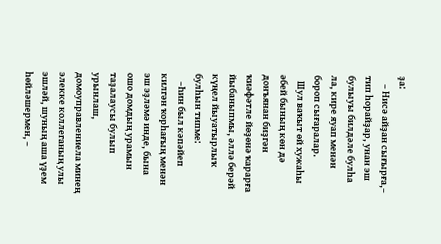ҙа:
    – Нисә айҙан сығырға,– тип һорайҙар, унан эш булыуы билдәле булһа ла, кире яуап менән бороп сығаралар.
   Шул ваҡыт өй хужаһы әбей бының көн дә донъянан биҙгән ҡиәфәтле йөҙөнә ҡарарға йыбаныпмы, әллә берәй күңел йыуатырлыҡ булһын типме:
    –Һин был кәпәйеп килгән ҡорһағың менән эш эҙләмә инде, бына ошо домдың урамын таҙалаусы булып урынлаш, домоуправлениела минең элекке коллеганың улы эшләй, шуның аша үҙем һөйләшермен, –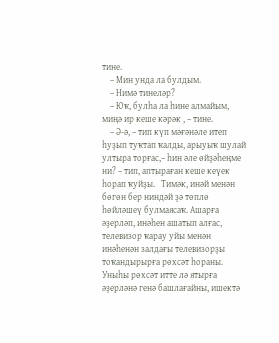тине.
    – Мин унда ла булдым.
    – Нимә тинеләр?
    – Юҡ, булһа ла һине алмайым, миңә ир кеше кәрәк , – тине.
    – Ә-ә, – тип күп мәғәнәле итеп һуҙып туҡтап ҡалды, арыуыҡ шулай ултыра торғас,– һин әле өйҙәһеңме ни? – тип, аптыраған кеше кеүек һорап ҡуйҙы.   Тимәк, инәй менән бөгөн бер ниндәй ҙә төплө һөйләшеү булмаясаҡ. Ашарға әҙерләп, инәһен ашатып алғас, телевизор ҡарау уйы менән инәһенән залдағы телевизорҙы тоҡандырырға рөхсәт һораны. Уныһы рөхсәт итте лә ятырға әҙерләнә генә башлағайны, ишектә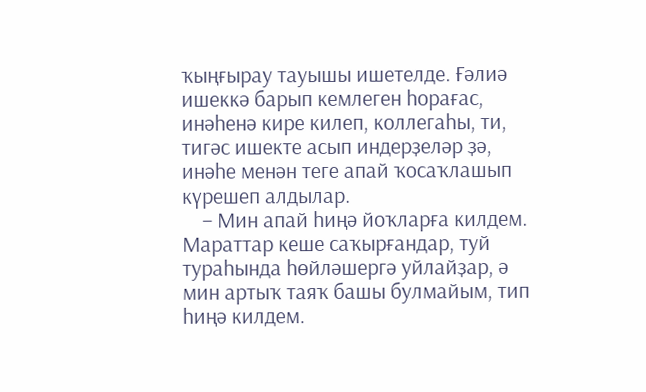ҡыңғырау тауышы ишетелде. Ғәлиә ишеккә барып кемлеген һорағас, инәһенә кире килеп, коллегаһы, ти, тигәс ишекте асып индерҙеләр ҙә, инәһе менән теге апай ҡосаҡлашып күрешеп алдылар.
    – Мин апай һиңә йоҡларға килдем. Мараттар кеше саҡырғандар, туй тураһында һөйләшергә уйлайҙар, ә мин артыҡ таяҡ башы булмайым, тип һиңә килдем.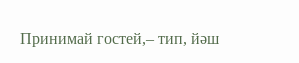Принимай гостей,– тип, йәш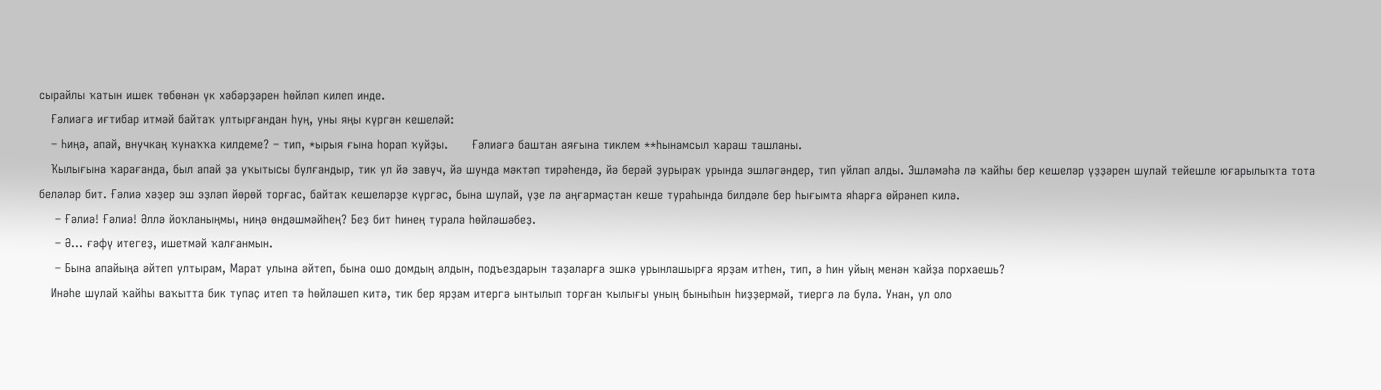сырайлы ҡатын ишек төбөнән үк хәбәрҙәрен һөйләп килеп инде.
   Ғәлиәгә иғтибар итмәй байтаҡ ултырғандан һуң, уны яңы күргән кешеләй:
   – Һиңә, апай, внучкаң ҡунаҡҡа килдеме? – тип, *ырыя ғына һорап ҡуйҙы.      Ғәлиәгә баштан аяғына тиклем **һынамсыл ҡараш ташланы.
   Ҡылығына ҡарағанда, был апай ҙа уҡытысы булғандыр, тик ул йә завуч, йә шунда мәктәп тирәһендә, йә берәй ҙурыраҡ урында эшләгәндер, тип уйлап алды. Эшләмәһә лә ҡайһы бер кешеләр үҙҙәрен шулай тейешле юғарылыҡта тота беләләр бит. Ғәлиә хәҙер эш эҙләп йөрөй торғас, байтаҡ кешеләрҙе күргәс, бына шулай, үҙе лә аңғармаҫтан кеше тураһында билдәле бер һығымта яһарға өйрәнеп килә.
    – Ғәлиә! Ғәлиә! Әллә йоҡланыңмы, ниңә өндәшмәйһең? Беҙ бит һинең турала һөйләшәбеҙ.
    – Ә... ғәфү итегеҙ, ишетмәй ҡалғанмын.
    – Бына апайыңа әйтеп ултырам, Марат улына әйтеп, бына ошо домдың алдын, подъездарын таҙаларға эшкә урынлашырға ярҙам итһен, тип, ә һин уйың менән ҡайҙа порхаешь?
   Инәһе шулай ҡайһы ваҡытта бик тупаҫ итеп тә һөйләшеп китә, тик бер ярҙам итергә ынтылып торған ҡылығы уның быныһын һиҙҙермәй, тиергә лә була. Унан, ул оло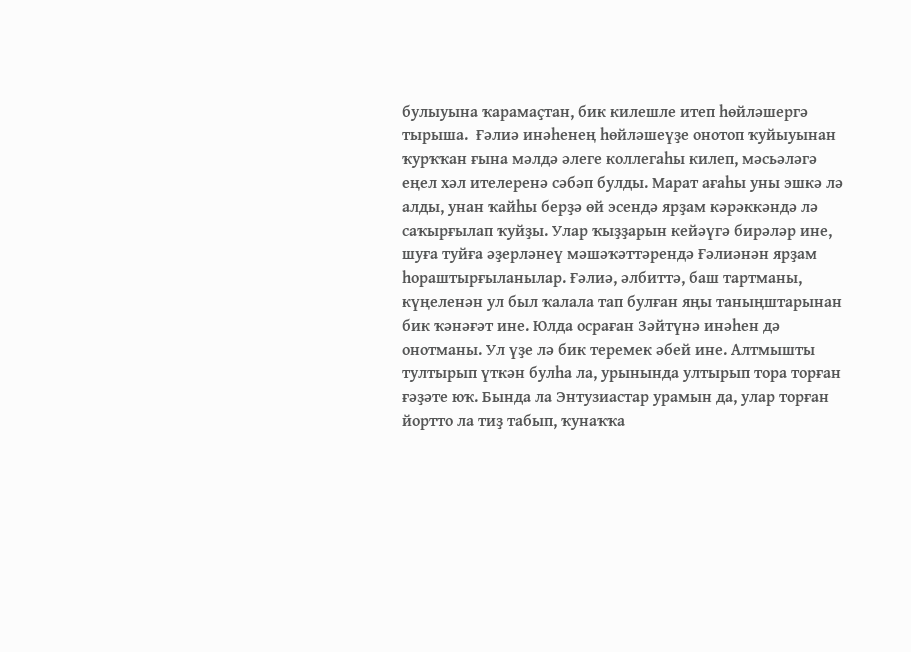булыуына ҡарамаҫтан, бик килешле итеп һөйләшергә тырыша.  Ғәлиә инәһенең һөйләшеүҙе онотоп ҡуйыуынан ҡурҡҡан ғына мәлдә әлеге коллегаһы килеп, мәсьәләгә еңел хәл ителеренә сәбәп булды. Марат ағаһы уны эшкә лә алды, унан ҡайһы берҙә өй эсендә ярҙам кәрәккәндә лә саҡырғылап ҡуйҙы. Улар ҡыҙҙарын кейәүгә бирәләр ине, шуға туйға әҙерләнеү мәшәҡәттәрендә Ғәлиәнән ярҙам һораштырғыланылар. Ғәлиә, әлбиттә, баш тартманы, күңеленән ул был ҡалала тап булған яңы таныңштарынан бик ҡәнәғәт ине. Юлда осраған Зәйтүнә инәһен дә онотманы. Ул үҙе лә бик теремек әбей ине. Алтмышты тултырып үткән булһа ла, урынында ултырып тора торған ғәҙәте юҡ. Бында ла Энтузиастар урамын да, улар торған йортто ла тиҙ табып, ҡунаҡҡа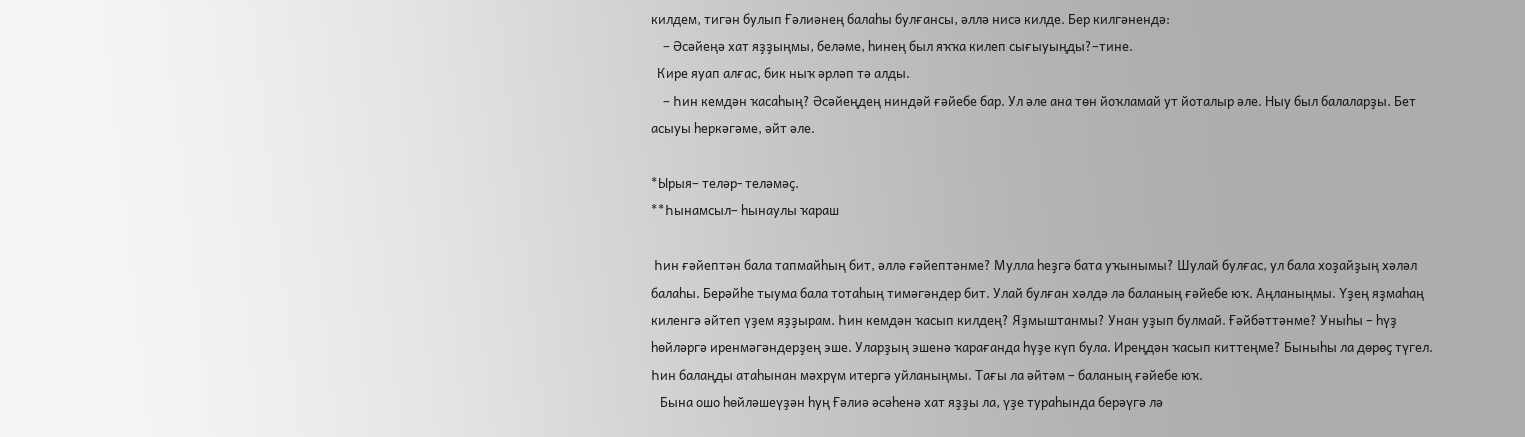килдем, тигән булып Ғәлиәнең балаһы булғансы, әллә нисә килде. Бер килгәнендә:
    – Әсәйеңә хат яҙҙыңмы, беләме, һинең был яҡҡа килеп сығыуыңды?–тине.
  Кире яуап алғас, бик ныҡ әрләп тә алды.
    – Һин кемдән ҡасаһың? Әсәйеңдең ниндәй ғәйебе бар. Ул әле ана төн йоҡламай ут йоталыр әле. Ныу был балаларҙы. Бет асыуы һеркәгәме, әйт әле.

*Ырыя– теләр- теләмәҫ.
**Һынамсыл– һынаулы ҡараш

 Һин ғәйептән бала тапмайһың бит, әллә ғәйептәнме? Мулла һеҙгә бата уҡынымы? Шулай булғас, ул бала хоҙайҙың хәләл балаһы. Берәйһе тыума бала тотаһың тимәгәндер бит. Улай булған хәлдә лә баланың ғәйебе юҡ. Аңланыңмы. Үҙең яҙмаһаң киленгә әйтеп үҙем яҙҙырам. Һин кемдән ҡасып килдең? Яҙмыштанмы? Унан уҙып булмай. Ғәйбәттәнме? Уныһы – һүҙ һөйләргә иренмәгәндерҙең эше. Уларҙың эшенә ҡарағанда һүҙе күп була. Иреңдән ҡасып киттеңме? Быныһы ла дөрөҫ түгел. Һин балаңды атаһынан мәхрүм итергә уйланыңмы. Тағы ла әйтәм – баланың ғәйебе юҡ.
   Бына ошо һөйләшеүҙән һуң Ғәлиә әсәһенә хат яҙҙы ла, үҙе тураһында берәүгә лә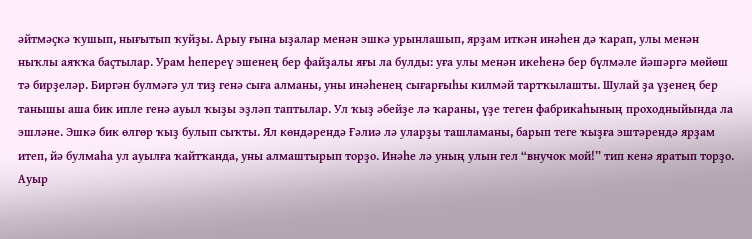әйтмәҫкә ҡушып, нығытып ҡуйҙы. Арыу ғына ыҙалар менән эшкә урынлашып, ярҙам иткән инәһен дә ҡарап, улы менән ныҡлы аяҡҡа баҫтылар. Урам һепереү эшенең бер файҙалы яғы ла булды: уға улы менән икеһенә бер бүлмәле йәшәргә мөйөш тә бирҙеләр. Биргән булмәгә ул тиҙ генә сыға алманы, уны инәһенең сығарғыһы килмәй тартҡылашты. Шулай ҙа үҙенең бер танышы аша бик ипле генә ауыл ҡыҙы эҙләп таптылар. Ул ҡыҙ әбейҙе лә ҡараны, үҙе теген фабрикаһының проходныйында ла эшләне. Эшкә бик өлгөр ҡыҙ булып сыҡты. Ял көндәрендә Ғәлиә лә уларҙы ташламаны, барып теге ҡыҙға эштәрендә ярҙам итеп, йә булмаһа ул ауылға ҡайтҡанда, уны алмаштырып торҙо. Инәһе лә уның улын гел “внучок мой!” тип кенә яратып торҙо. Ауыр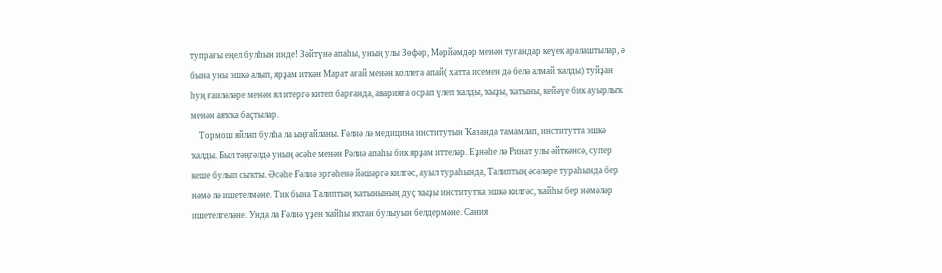тупрағы еңел булһын инде! Зәйтүнә апаһы, уның улы Зөфәр, Мәрйәмдәр менән туғандар кеүек аралаштылар, ә бына уны эшкә алып, ярҙам иткән Марат ағай менән коллега апай( хатта исемен дә белә алмай ҡалды) туйҙан һуң ғаиләләре менән ял итергә китеп барғанда, аварияға осрап үлеп ҡалды, ҡыҙы, ҡатыны, кейәүе бик ауырлыҡ менән аяҡҡа баҫтылар.
    Тормош яйлап булһа ла ыңғайланы. Ғәлиә лә медицина институтын Ҡазанда тамамлап, институтта эшкә ҡалды. Был тәңгәлдә уның әсәһе менән Рәлиә апаһы бик ярҙам иттеләр. Еҙнәһе лә Ринат улы әйткәнсә, супер кеше булып сыҡты. Әсәһе Ғәлиә эргәһенә йәшәргә килгәс, ауыл тураһында, Талиптың әсәләре тураһында бер нәмә лә ишетелмәне. Тик бына Талиптың ҡатынының дуҫ ҡыҙы институтҡа эшкә килгәс, ҡайһы бер нәмәләр ишетелгеләне. Унда ла Ғәлиә үҙен ҡайһы яҡтан булыуын белдермәне. Сания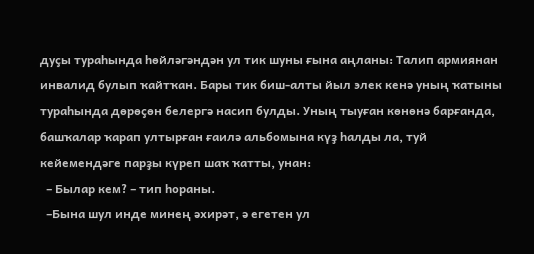дуҫы тураһында һөйләгәндән ул тик шуны ғына аңланы: Талип армиянан инвалид булып ҡайтҡан. Бары тик биш-алты йыл элек кенә уның ҡатыны тураһында дөрөҫөн белергә насип булды. Уның тыуған көнөнә барғанда, башҡалар ҡарап ултырған ғаилә альбомына күҙ һалды ла, туй кейемендәге парҙы күреп шаҡ ҡатты, унан:
  – Былар кем? – тип һораны.
  –Бына шул инде минең әхирәт, ә егетен ул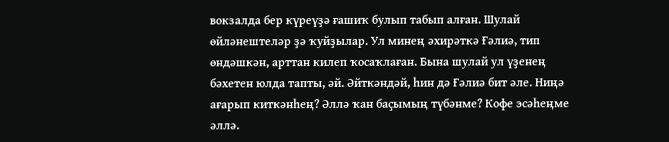вокзалда бер күреүҙә ғашиҡ булып табып алған. Шулай өйләнештеләр ҙә ҡуйҙылар. Ул минең әхирәткә Ғәлиә, тип өндәшкән, арттан килеп ҡосаҡлаған. Бына шулай ул үҙенең бәхетен юлда тапты, әй. Әйткәндәй, һин дә Ғәлиә бит әле. Ниңә ағарып киткәнһең? Әллә ҡан баҫымың түбәнме? Кофе эсәһеңме әллә.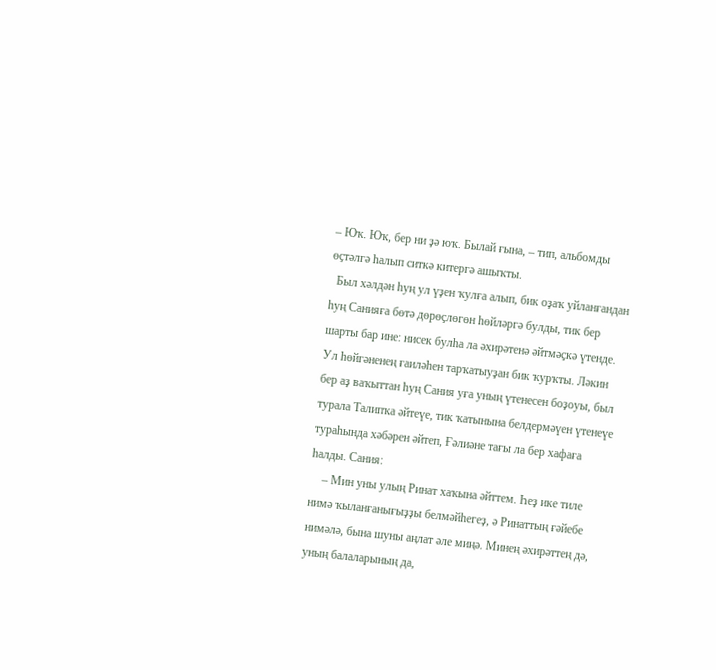– Юҡ. Юҡ, бер ни ҙә юҡ. Былай ғына, – тип, альбомды өҫтәлгә һалып ситкә китергә ашыҡты.
  Был хәлдән һуң ул үҙен ҡулға алып, бик оҙаҡ уйланғандан һуң Санияға бөтә дөрөҫлөгөн һөйләргә булды, тик бер шарты бар ине: нисек булһа ла әхирәтенә әйтмәҫкә үтенде. Ул һөйгәненең ғаиләһен тарҡатыуҙан бик ҡурҡты. Ләкин бер аҙ ваҡыттан һуң Сания уға уның үтенесен боҙоуы, был турала Талипҡа әйтеүе, тик ҡатынына белдермәүен үтенеүе тураһында хәбәрен әйтеп, Ғәлиәне тағы ла бер хафаға һалды. Сания:
    – Мин уны улың Ринат хаҡына әйттем. Һеҙ ике тиле нимә ҡыланғанығыҙҙы белмәйһегеҙ, ә Ринаттың ғәйебе нимәлә, бына шуны аңлат әле миңә. Минең әхирәттең дә, уның балаларының да,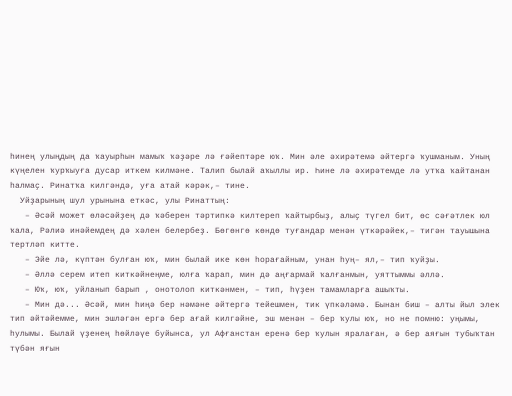һинең улыңдың да ҡауырһын мамыҡ ҡәҙәре лә ғәйептәре юҡ. Мин әле әхирәтемә әйтергә ҡушманым. Уның күңелен ҡурҡыуға дусар иткем килмәне. Талип былай аҡыллы ир. Һине лә әхирәтемде лә утҡа ҡайтанан һалмаҫ. Ринатҡа килгәндә, уға атай кәрәк,– тине.
  Уйҙарының шул урынына еткәс, улы Ринаттың:
   – Әсәй может өләсәйҙең дә ҡәберен тәртипкә килтереп ҡайтырбыҙ, алыҫ түгел бит, өс сәғәтлек юл ҡала, Рәлиә инәйемдең дә хәлен белербеҙ. Бөгөнгө көндө туғандар менән үткәрәйек,– тигән тауышына тертләп китте.
   – Эйе лә, күптән булған юҡ, мин былай ике көн һорағайным, унан һуң– ял,– тип ҡуйҙы.
   – Әллә серем итеп киткәйнеңме, юлға ҡарап, мин дә аңғармай ҡалғанмын, уяттыммы әллә.
   – Юҡ, юҡ, уйланып барып , онотолоп киткәнмен, – тип, һүҙен тамамларға ашыҡты.
   – Мин дә... Әсәй, мин һиңә бер нәмәне әйтергә тейешмен, тик үпкәләмә. Бынан биш – алты йыл элек тип әйтәйемме, мин эшләгән ергә бер ағай килгәйне, эш менән – бер ҡулы юҡ, но не помню: уңымы, һулымы. Былай үҙенең һөйләүе буйынса, ул Афғанстан еренә бер ҡулын яралаған, ә бер аяғын тубыҡтан түбән яғын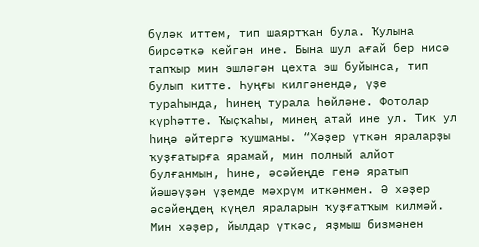бүләк иттем, тип шаяртҡан була. Ҡулына бирсәткә кейгән ине. Бына шул ағай бер нисә тапҡыр мин эшләгән цехта эш буйынса, тип булып китте. Һуңғы килгәнендә, үҙе тураһында, һинең турала һөйләне. Фотолар күрһәтте. Ҡыҫҡаһы, минең атай ине ул. Тик ул һиңә әйтергә ҡушманы. “Хәҙер үткән яраларҙы ҡуҙғатырға ярамай, мин полный алйот булғанмын, һине, әсәйеңде генә яратып йәшәүҙән үҙемде мәхрүм иткәнмен. Ә хәҙер әсәйеңдең күңел яраларын ҡуҙғатҡым килмәй. Мин хәҙер, йылдар үткәс, яҙмыш бизмәнен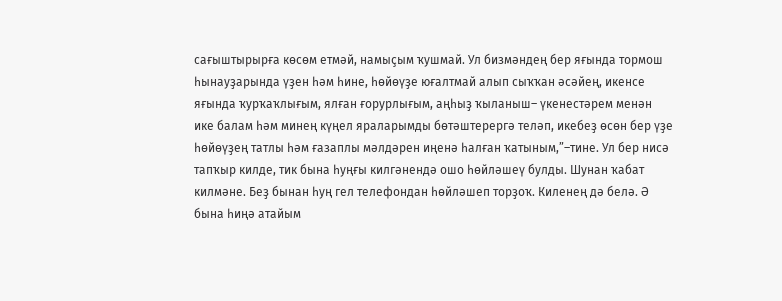сағыштырырға көсөм етмәй, намыҫым ҡушмай. Ул бизмәндең бер яғында тормош һынауҙарында үҙен һәм һине, һөйөүҙе юғалтмай алып сыҡҡан әсәйең, икенсе яғында ҡурҡаҡлығым, ялған ғорурлығым, аңһыҙ ҡыланыш– үкенестәрем менән ике балам һәм минең күңел яраларымды бөтәштерергә теләп, икебеҙ өсөн бер үҙе һөйөүҙең татлы һәм ғазаплы мәлдәрен иңенә һалған ҡатыным,”–тине. Ул бер нисә тапҡыр килде, тик бына һуңғы килгәнендә ошо һөйләшеү булды. Шунан ҡабат килмәне. Беҙ бынан һуң гел телефондан һөйләшеп торҙоҡ. Киленең дә белә. Ә бына һиңә атайым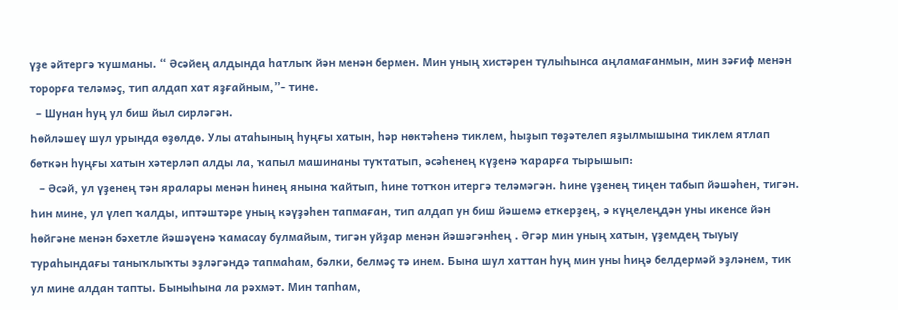үҙе әйтергә ҡушманы. “ Әсәйең алдында һатлыҡ йән менән бермен. Мин уның хистәрен тулыһынса аңламағанмын, мин зәғиф менән торорға теләмәҫ, тип алдап хат яҙғайным,”- тине.
  – Шунан һуң ул биш йыл сирләгән.
Һөйләшеү шул урында өҙөлдө. Улы атаһының һуңғы хатын, һәр нөктәһенә тиклем, һыҙып төҙәтелеп яҙылмышына тиклем ятлап бөткән һуңғы хатын хәтерләп алды ла, ҡапыл машинаны туҡтатып, әсәһенең күҙенә ҡарарға тырышып:
   – Әсәй, ул үҙенең тән яралары менән һинең янына ҡайтып, һине тотҡон итергә теләмәгән. Һине үҙенең тиңен табып йәшәһен, тигән. Һин мине, ул үлеп ҡалды, иптәштәре уның кәүҙәһен тапмаған, тип алдап ун биш йәшемә еткерҙең, ә күңелеңдән уны икенсе йән һөйгәне менән бәхетле йәшәүенә ҡамасау булмайым, тигән уйҙар менән йәшәгәнһең . Әгәр мин уның хатын, үҙемдең тыуыу тураһындағы таныҡлыҡты эҙләгәндә тапмаһам, бәлки, белмәҫ тә инем. Бына шул хаттан һуң мин уны һиңә белдермәй эҙләнем, тик ул мине алдан тапты. Быныһына ла рәхмәт. Мин тапһам,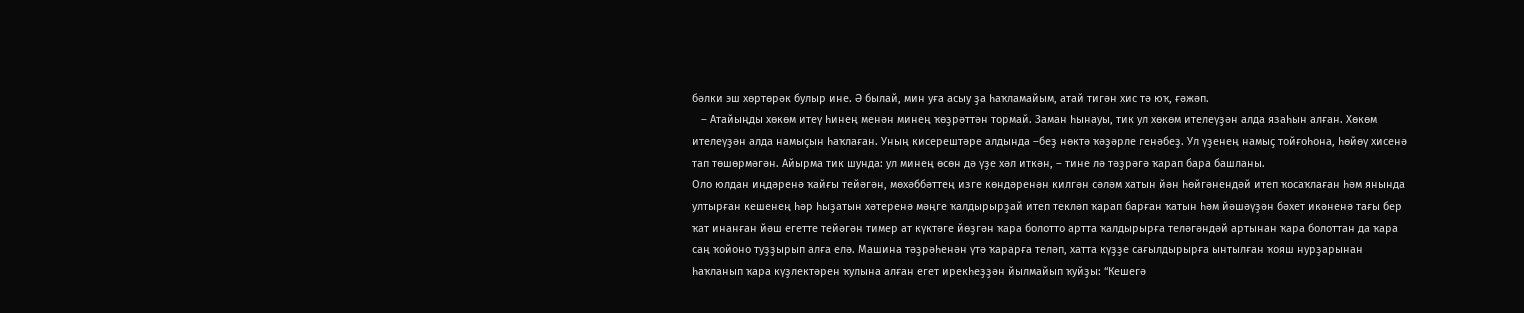бәлки эш хөртөрәк булыр ине. Ә былай, мин уға асыу ҙа һаҡламайым, атай тигән хис тә юҡ, ғәжәп.
   – Атайыңды хөкөм итеү һинең менән минең ҡөҙрәттән тормай. Заман һынауы, тик ул хөкөм ителеүҙән алда язаһын алған. Хөкөм ителеүҙән алда намыҫын һаҡлаған. Уның кисерештәре алдында –беҙ нөктә ҡәҙәрле генәбеҙ. Ул үҙенең намыҫ тойғоһона, һөйөү хисенә тап төшөрмәгән. Айырма тик шунда: ул минең өсөн дә үҙе хәл иткән, – тине лә тәҙрәгә ҡарап бара башланы.
Оло юлдан иңдәренә ҡайғы тейәгән, мөхәббәттең изге көндәренән килгән сәләм хатын йән һөйгәнендәй итеп ҡосаҡлаған һәм янында ултырған кешенең һәр һыҙатын хәтеренә мәңге ҡалдырырҙай итеп текләп ҡарап барған ҡатын һәм йәшәүҙән бәхет икәненә тағы бер ҡат инанған йәш егетте тейәгән тимер ат күктәге йөҙгән ҡара болотто артта ҡалдырырға теләгәндәй артынан ҡара болоттан да ҡара саң ҡойоно туҙҙырып алға елә. Машина тәҙрәһенән үтә ҡарарға теләп, хатта күҙҙе сағылдырырға ынтылған ҡояш нурҙарынан һаҡланып ҡара күҙлектәрен ҡулына алған егет ирекһеҙҙән йылмайып ҡуйҙы: “Кешегә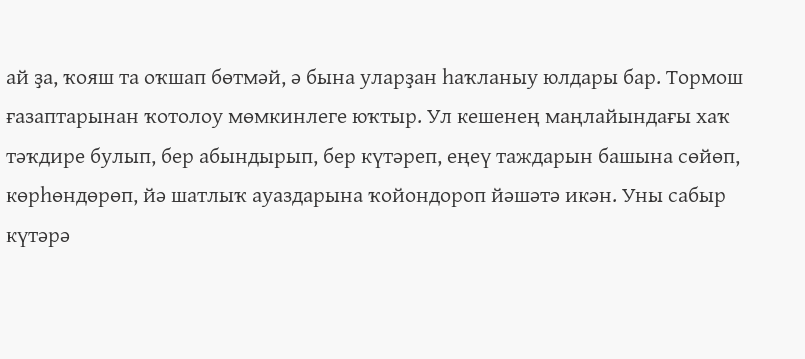ай ҙа, ҡояш та оҡшап бөтмәй, ә бына уларҙан һаҡланыу юлдары бар. Тормош ғазаптарынан ҡотолоу мөмкинлеге юҡтыр. Ул кешенең маңлайындағы хаҡ тәҡдире булып, бер абындырып, бер күтәреп, еңеү таждарын башына сөйөп, көрһөндөрөп, йә шатлыҡ ауаздарына ҡойондороп йәшәтә икән. Уны сабыр күтәрә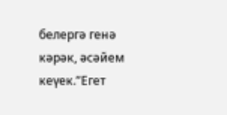белергә генә кәрәк, әсәйем кеүек.”Егет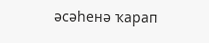әсәһенә ҡарап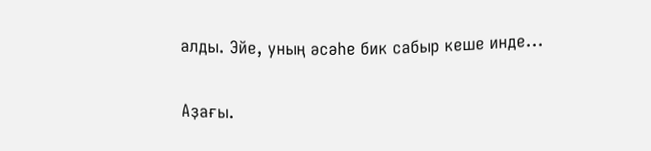алды. Эйе, уның әсәһе бик сабыр кеше инде...

Аҙағы.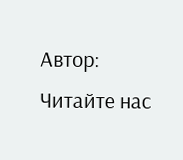Автор:
Читайте нас